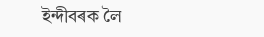ইন্দীবৰক লৈ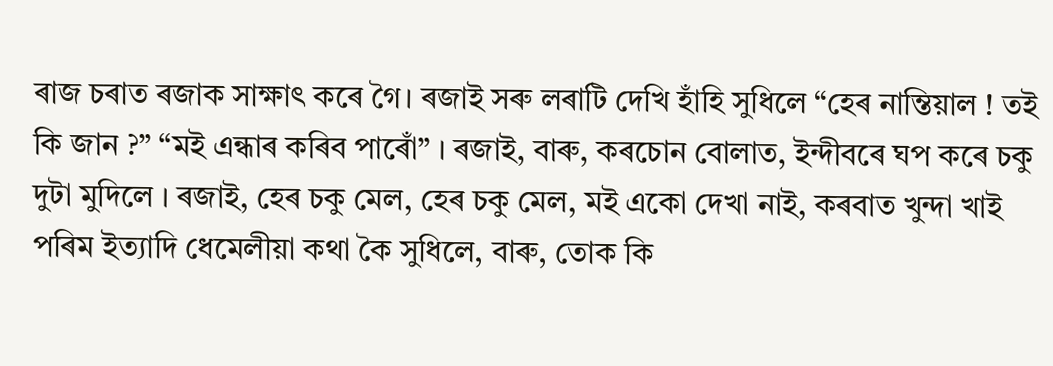ৰাজ চৰাত ৰজাক সাক্ষাৎ কৰে গৈ। ৰজাই সৰু লৰাটি দেখি হাঁহি সুধিলে “হেৰ নাম্তিয়াল ! তই কি জান ?” “মই এন্ধাৰ কৰিব পাৰোঁ” । ৰজাই, বাৰু, কৰচোন বোলাত, ইন্দীবৰে ঘপ কৰে চকু দুটা মুদিলে । ৰজাই, হেৰ চকু মেল, হেৰ চকু মেল, মই একো দেখা নাই, কৰবাত খুন্দা খাই পৰিম ইত্যাদি ধেমেলীয়া কথা কৈ সুধিলে, বাৰু, তোক কি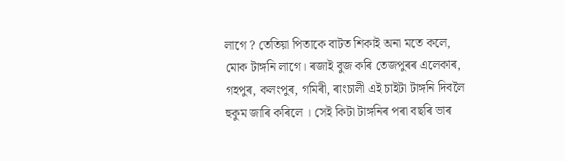লাগে ? তেতিয়া পিতাকে বাটত শিকাই অনা মতে কলে, মোক টাঙ্গনি লাগে। ৰজাই বুজ কৰি তেজপুৰৰ এলেকাৰ, গহপুৰ, কলংপুৰ, গমিৰী, ৰাংচালী এই চাইটা টাঙ্গনি দিবলৈ হুকুম জাৰি কৰিলে । সেই কিটা টাঙ্গনিৰ পৰা বছৰি ভাৰ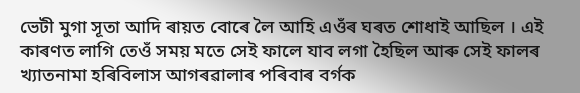ভেটী মুগা সূতা আদি ৰায়ত বোৰে লৈ আহি এওঁৰ ঘৰত শোধাই আছিল । এই কাৰণত লাগি তেওঁ সময় মতে সেই ফালে যাব লগা হৈছিল আৰু সেই ফালৰ খ্যাতনামা হৰিবিলাস আগৰৱালাৰ পৰিবাৰ বৰ্গক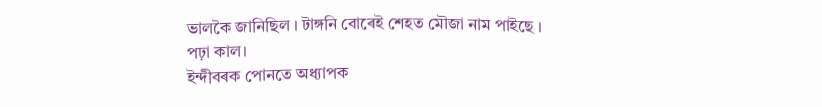ভালকৈ জানিছিল । টাঙ্গনি বোৰেই শেহত মৌজা নাম পাইছে ।
পঢ়া কাল।
ইন্দীবৰক পোনতে অধ্যাপক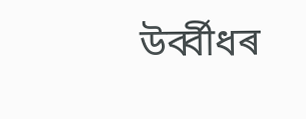উৰ্ব্বীধৰ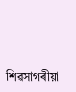শিৱসাগৰীয়া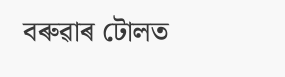বৰুৱাৰ টোলত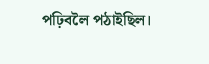পঢ়িবলৈ পঠাইছিল।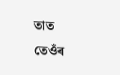তাত তেওঁৰ